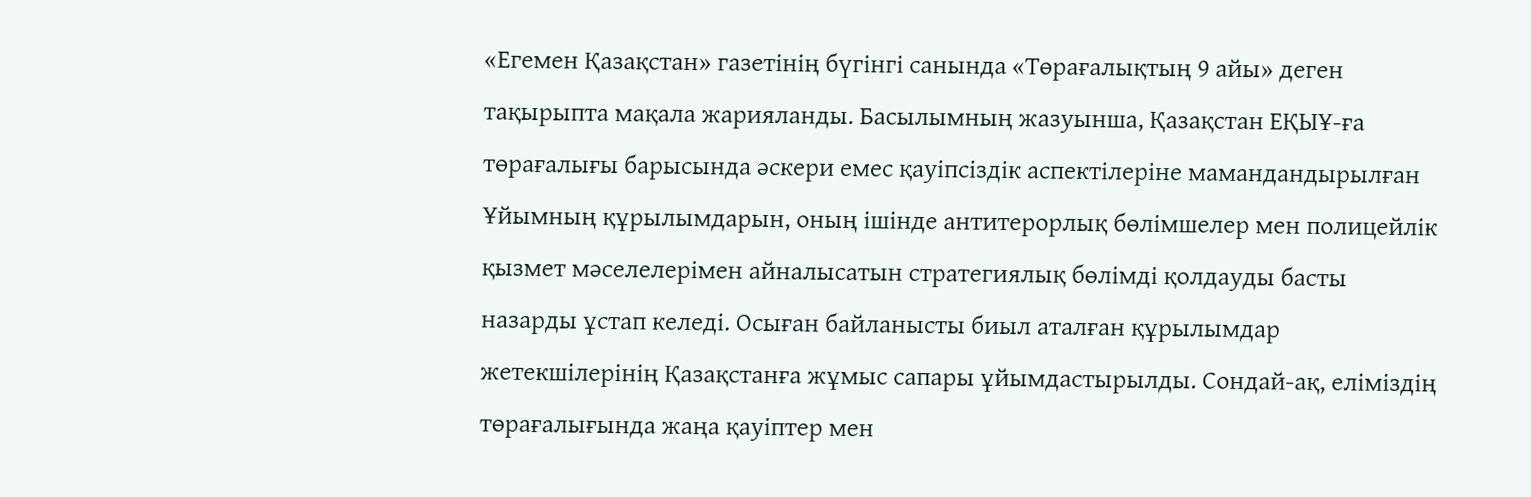«Егемен Қазақстан» газетінің бүгінгі санында «Төрағалықтың 9 айы» деген тақырыпта мақала жарияланды. Басылымның жазуынша, Қазақстан ЕҚЫҰ-ға төрағалығы барысында әскери емес қауіпсіздік аспектілеріне мамандандырылған Ұйымның құрылымдарын, оның ішінде антитерорлық бөлімшелер мен полицейлік қызмет мәселелерімен айналысатын стратегиялық бөлімді қолдауды басты назарды ұстап келеді. Осыған байланысты биыл аталған құрылымдар жетекшілерінің Қазақстанға жұмыс сапары ұйымдастырылды. Сондай-ақ, еліміздің төрағалығында жаңа қауіптер мен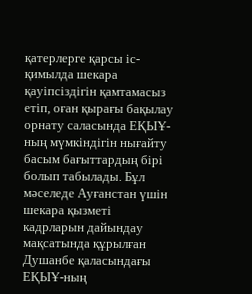қатерлерге қарсы іс-қимылда шекара қауіпсіздігін қамтамасыз етіп, оған қырағы бақылау орнату саласында ЕҚЫҰ-ның мүмкіндігін нығайту басым бағыттардың бірі болып табылады. Бұл мәселеде Ауғанстан үшін шекара қызметі кадрларын дайындау мақсатында құрылған Душанбе қаласындағы ЕҚЫҰ-ның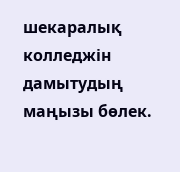шекаралық колледжін дамытудың маңызы бөлек.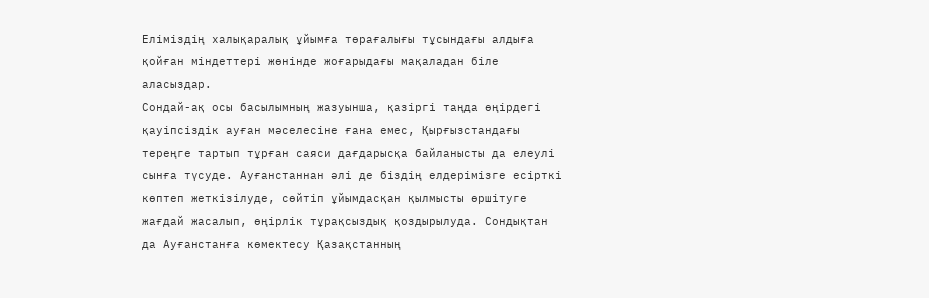Еліміздің халықаралық ұйымға төрағалығы тұсындағы алдыға қойған міндеттері жөнінде жоғарыдағы мақаладан біле аласыздар.
Сондай-ақ осы басылымның жазуынша, қазіргі таңда өңірдегі қауіпсіздік ауған мәселесіне ғана емес, Қырғызстандағы тереңге тартып тұрған саяси дағдарысқа байланысты да елеулі сынға түсуде. Ауғанстаннан әлі де біздің елдерімізге есірткі көптеп жеткізілуде, сөйтіп ұйымдасқан қылмысты өршітуге жағдай жасалып, өңірлік тұрақсыздық қоздырылуда. Сондықтан да Ауғанстанға көмектесу Қазақстанның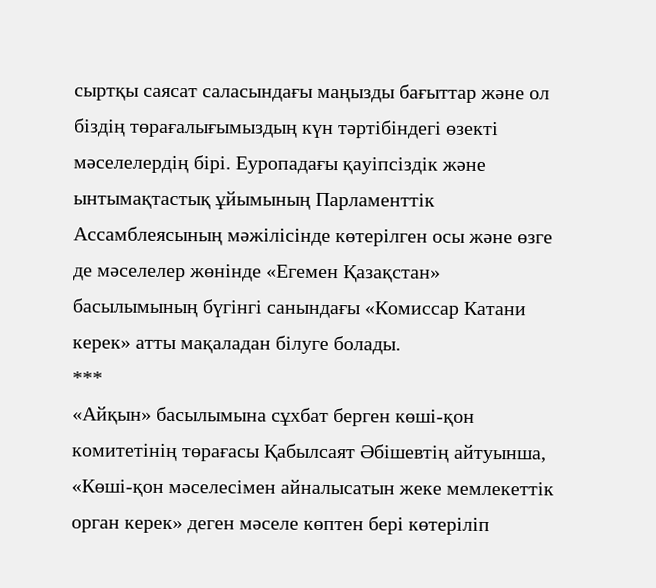сыртқы саясат саласындағы маңызды бағыттар және ол біздің төрағалығымыздың күн тәртібіндегі өзекті мәселелердің бірі. Еуропадағы қауіпсіздік және ынтымақтастық ұйымының Парламенттік Ассамблеясының мәжілісінде көтерілген осы және өзге де мәселелер жөнінде «Егемен Қазақстан» басылымының бүгінгі санындағы «Комиссар Катани керек» атты мақаладан білуге болады.
***
«Айқын» басылымына сұхбат берген көші-қон комитетінің төрағасы Қабылсаят Әбішевтің айтуынша, «Көші-қон мәселесімен айналысатын жеке мемлекеттік орган керек» деген мәселе көптен бері көтеріліп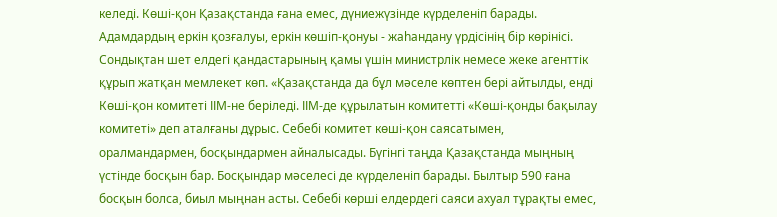келеді. Көші-қон Қазақстанда ғана емес, дүниежүзінде күрделеніп барады. Адамдардың еркін қозғалуы, еркін көшіп-қонуы - жаһандану үрдісінің бір көрінісі. Сондықтан шет елдегі қандастарының қамы үшін министрлік немесе жеке агенттік құрып жатқан мемлекет көп. «Қазақстанда да бұл мәселе көптен бері айтылды, енді Көші-қон комитеті ІІМ-не беріледі. ІІМ-де құрылатын комитетті «Көші-қонды бақылау комитеті» деп аталғаны дұрыс. Себебі комитет көші-қон саясатымен, оралмандармен, босқындармен айналысады. Бүгінгі таңда Қазақстанда мыңның үстінде босқын бар. Босқындар мәселесі де күрделеніп барады. Былтыр 590 ғана босқын болса, биыл мыңнан асты. Себебі көрші елдердегі саяси ахуал тұрақты емес,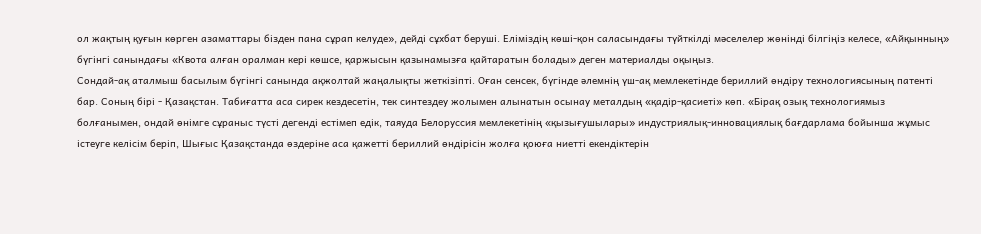ол жақтың қуғын көрген азаматтары бізден пана сұрап келуде», дейді сұхбат беруші. Еліміздің көші-қон саласындағы түйткілді мәселелер жөнінді білгіңіз келесе, «Айқынның» бүгінгі санындағы «Квота алған оралман кері көшсе, қаржысын қазынамызға қайтаратын болады» деген материалды оқыңыз.
Сондай-ақ аталмыш басылым бүгінгі санында ақжолтай жаңалықты жеткізіпті. Оған сенсек, бүгінде әлемнің үш-ақ мемлекетінде бериллий өндіру технологиясының патенті бар. Соның бірі - Қазақстан. Табиғатта аса сирек кездесетін, тек синтездеу жолымен алынатын осынау металдың «қадір-қасиеті» көп. «Бірақ озық технологиямыз болғанымен, ондай өнімге сұраныс түсті дегенді естімеп едік, таяуда Белоруссия мемлекетінің «қызығушылары» индустриялық-инновациялық бағдарлама бойынша жұмыс істеуге келісім беріп, Шығыс Қазақстанда өздеріне аса қажетті бериллий өндірісін жолға қоюға ниетті екендіктерін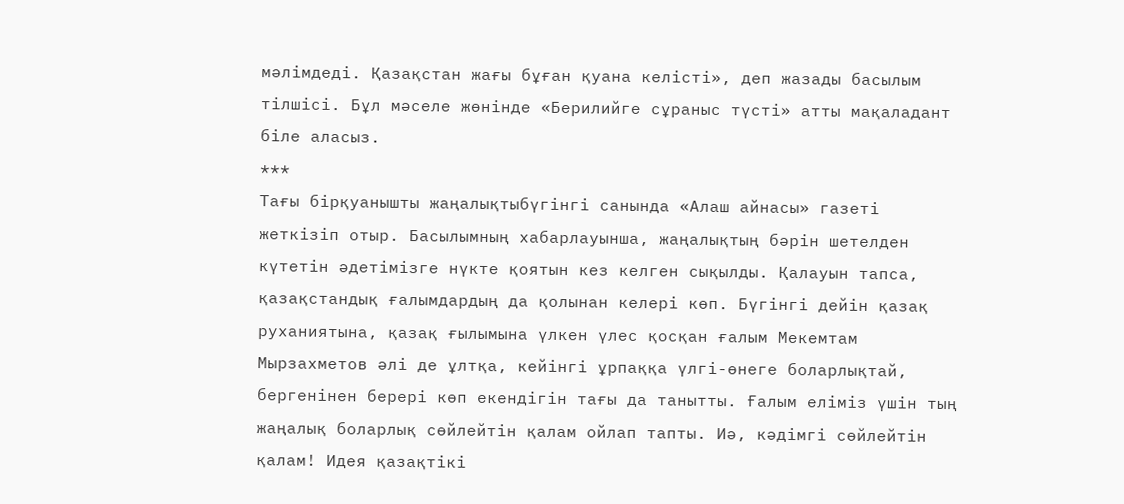мәлімдеді. Қазақстан жағы бұған қуана келісті», деп жазады басылым тілшісі. Бұл мәселе жөнінде «Берилийге сұраныс түсті» атты мақаладант біле аласыз.
***
Тағы бірқуанышты жаңалықтыбүгінгі санында «Алаш айнасы» газеті жеткізіп отыр. Басылымның хабарлауынша, жаңалықтың бәрін шетелден күтетін әдетімізге нүкте қоятын кез келген сықылды. Қалауын тапса, қазақстандық ғалымдардың да қолынан келері көп. Бүгінгі дейін қазақ руханиятына, қазақ ғылымына үлкен үлес қосқан ғалым Мекемтам Мырзахметов әлі де ұлтқа, кейінгі ұрпаққа үлгі-өнеге боларлықтай, бергенінен берері көп екендігін тағы да танытты. Ғалым еліміз үшін тың жаңалық боларлық сөйлейтін қалам ойлап тапты. Иә, кәдімгі сөйлейтін қалам! Идея қазақтікі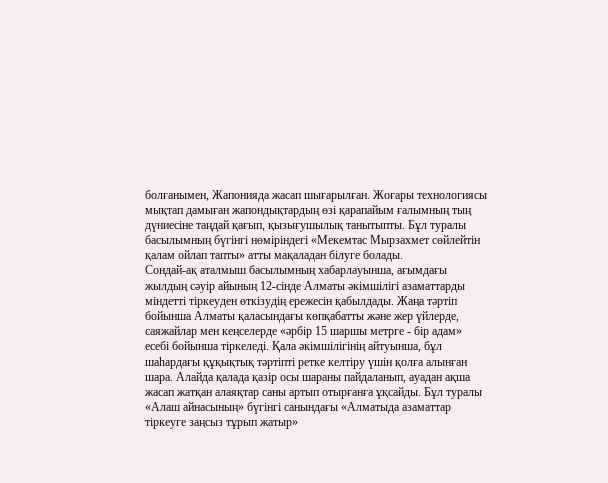болғанымен, Жапонияда жасап шығарылған. Жоғары технологиясы мықтап дамыған жапондықтардың өзі қарапайым ғалымның тың дүниесіне таңдай қағып, қызығушылық танытыпты. Бұл туралы басылымның бүгінгі нөміріндегі «Мекемтас Мырзахмет сөйлейтін қалам ойлап тапты» атты мақаладан білуге болады.
Сондай-ақ аталмыш басылымның хабарлауынша, ағымдағы жылдың сәуір айының 12-сінде Алматы әкімшілігі азаматтарды міндетті тіркеуден өткізудің ережесін қабылдады. Жаңа тәртіп бойынша Алматы қаласындағы көпқабатты және жер үйлерде, саяжайлар мен кеңселерде «әрбір 15 шаршы метрге - бір адам» есебі бойынша тіркеледі. Қала әкімшілігінің айтуынша, бұл шаһардағы құқықтық тәртіпті ретке келтіру үшін қолға алынған шара. Алайда қалада қазір осы шараны пайдаланып, ауадан ақша жасап жатқан алаяқтар саны артып отырғанға ұқсайды. Бұл туралы «Алаш айнасының» бүгінгі санындағы «Алматыда азаматтар тіркеуге заңсыз тұрып жатыр»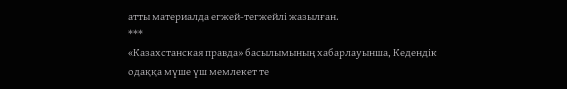атты материалда егжей-тегжейлі жазылған.
***
«Казахстанская правда» басылымының хабарлауынша, Кедендік одаққа мүше үш мемлекет те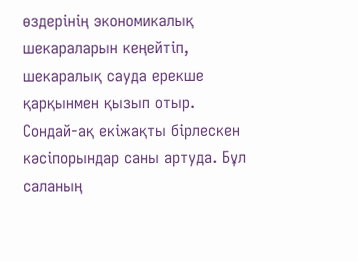өздерінің экономикалық шекараларын кеңейтіп, шекаралық сауда ерекше қарқынмен қызып отыр. Сондай-ақ екіжақты бірлескен кәсіпорындар саны артуда. Бұл саланың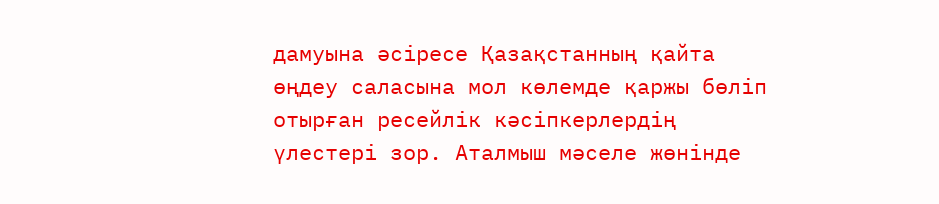дамуына әсіресе Қазақстанның қайта өңдеу саласына мол көлемде қаржы бөліп отырған ресейлік кәсіпкерлердің үлестері зор. Аталмыш мәселе жөнінде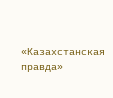«Казахстанская правда»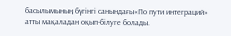басылымының бүгінгі санындағы«По пути интеграций» атты мақаладан оқып-білуге болады.